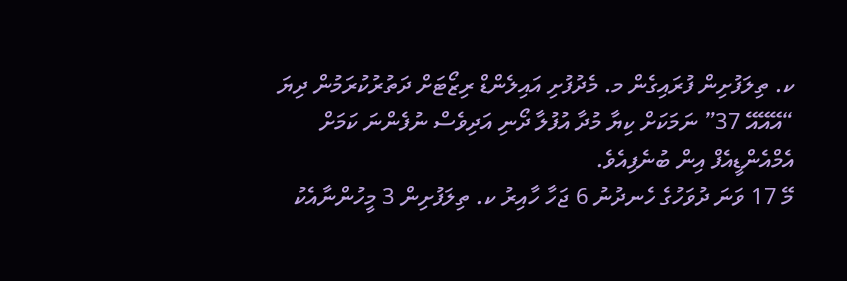ކ. ތިލަފުށިން ފުރައިގެން މ. މެދުފުށި އައިލެންޑް ރިޒޯޓަށް ދަތުރުކުރަމުން ދިޔަ “އޭއޭއޭ 37” ނަމަކަށް ކިޔާ މުދާ އުފުލާ ދޯނި އަދިވެސް ނުފެންނަ ކަމަށް އެމްއެންޑީއެފް އިން ބުނެފިއެވެ.
މޭ 17 ވަނަ ދުވަހުގެ ހެނދުނު 6 ޖަހާ ހާއިރު ކ. ތިލަފުށިން 3 މީހުންނާއެކު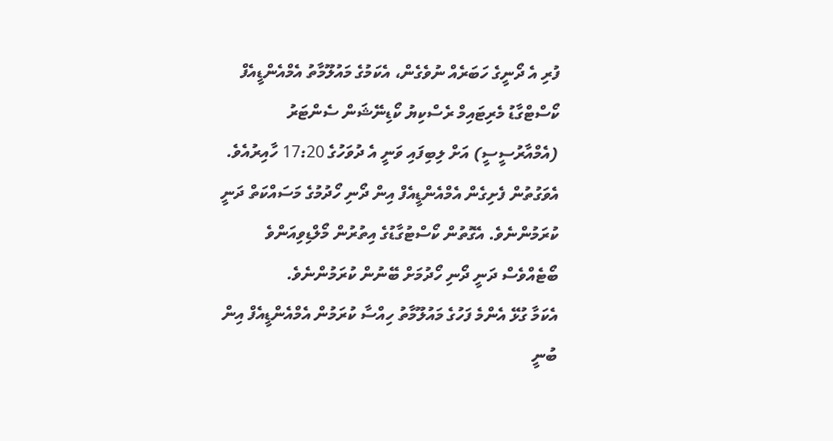ފުރި އެ ދޯނީގެ ހަބަރެއް ނުވެގެން، އެކަމުގެ މައުލޫމާތު އެމްއެންޑީއެފް ކޯސްޓްގާޑު މެރިޓައިމް ރެސްކިޔު ކޯޑިނޭޝަން ސެންޓަރު (އެމްއާރުސީސީ) އަށް ލިބިފައި ވަނީ އެ ދުވަހުގެ 17:20 ހާއިރުއެވެ. އެވަގުތުން ފެށިގެން އެމްއެންޑީއެފް އިން ދޯނި ހޯދުމުގެ މަސައްކަތް ދަނީ ކުރަމުންނެވެ. އެގޮތުން ކޯސްޓުގާޑުގެ އިތުރުން މޯލްޑިވިއަންވެ ބޯޓެއްވެސް ދަނީ ދޯނި ހޯދުމަށް ބޭނުން ކުރަމުންނެވެ.
އެކަމާ ގުޅޭ އެންމެ ފަހުގެ މައުލޫމާތު ހިއްސާ ކުރަމުން އެމްއެންޑީއެފް އިން ބުނީ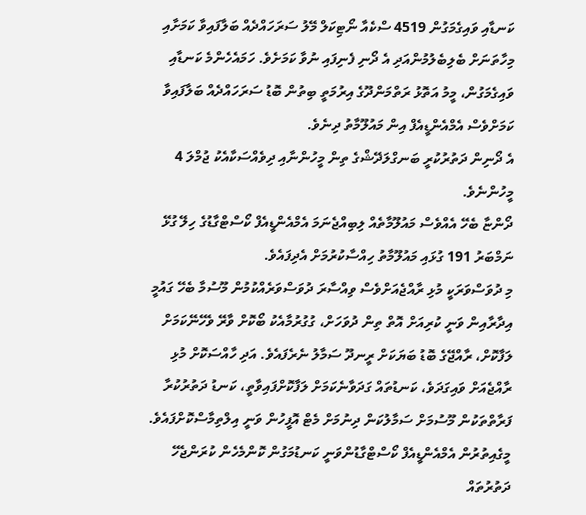ކަނޑާއި ވައިގެމަގުން 4519 ސްކެއާ ނޯޓިކަލް މޭލު ސަރަހައްދެއް ބަލާފައިވާ ކަމަށާއި މިހާތަނަށް ބެލިބެލުމުންއަދި އެ ދޯނި ފެނިފައި ނުވާ ކަމަށެވެ. ހަމައެހެންމެ ކަނޑާއި ވައިގެމަގުން، މީމު އަތޮޅު ރަތްމަންދޫގެ އިރުމަތީ ބިތުން ބޮޑު ސަރަހައްދެއް ބަލާފައިވާ ކަމަށްވެސް އެމްއެންޑީއެފް އިން މައުލޫމާތު ދިނެވެ.
އެ ދޯނިން ދަތުރުކުރީ ބަނގްލަދޭޝްގެ ތިން މީހުންނާއި ދިވެއްސަކާއެކު ޖުމްލަ 4 މީހުންނެވެ.
ދޯންޏާ ބެހޭ އެއްވެސް މައުލޫމާތެއް ލިބިއްޖެނަމަ އެމްއެންޑީއެފް ކޯސްޓްގާޑުގެ ހިލޭ ގުޅޭ ނަމްބަރު 191 ގުޅައި މައުލޫމާތު ހިއްސާކުރުމަށް އެދިފައެވެ.
މި ދުވަސްވަރަކީ މުޅި ރާއްޖެއަށްވެސް ވިއްސާރަ ދުވަސްވަރެއްކުމުން މޫސުމާ ބެހޭ ގައުމީ އިދާރާއިން ވަނީ ކުރިއަށް އޮތް ތިން ދުވަހަށް، ގުގުރުމާއެކު ބޯކޮށް ވާރޭ ވެހޭނޭކަމަށް ލަފާކޮށް، ރާއްޖޭގެ ބޮޑު ބަޔަކަށް ރީނދޫ ސަމާލު ނެރެފައެވެ. އަދި ހާއްސަކޮށް މުޅި ރާއްޖެއަށް ވައިގަދަވެ، ކަނޑުތައް ގަދަވާނެކަމަށް ލަފާކޮށްފައިވާތީ، ކަނޑު ދަތުރުކުރާ ފަރާތްތަކުން މޫސުމަށް ސަމާލުކަން ދިނުމަށް މެޓް އޮފީހުން ވަނީ އިލްތިމާސްކޮށްފައެވެ.
މީގެއިތުރުން އެމްއެންޑީއެފް ކޯސްޓްގާޑުންވަނީ ކަނޑުމަގުން ކޮންމެހެން ކުރަންޖެހޭ ދަތުރުތައް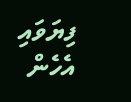ފިޔަވައި އެހެން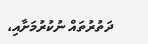ދަތުރުތައް ނުކުރުމަށާއި،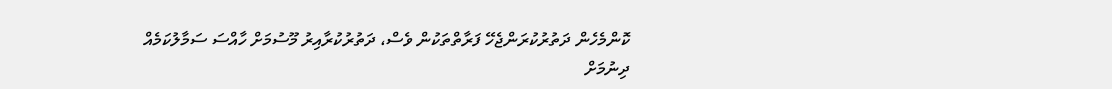ކޮންމެހެން ދަތުރުކުރަންޖެހޭ ފަރާތްތަކުން ވެސް، ދަތުރުކުރާއިރު މޫސުމަށް ހާއްސަ ސަމާލުކަމެއް ދިނުމަށް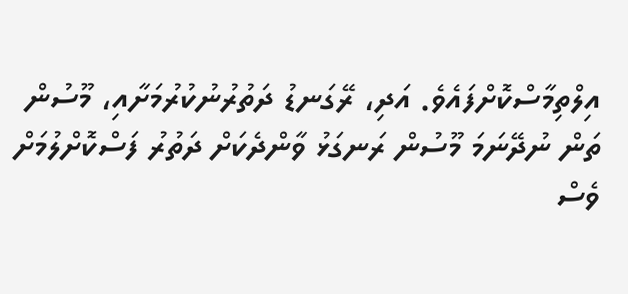އިލްތިމާސްކޮށްފައެވެ. އަދި، ރޭގަނޑު ދަތުރުނުކުރުމަށާއި، މޫސުން ތަން ނުދޭނަމަ މޫސުން ރަނގަޅު ވާންދެކަށް ދަތުރު ފަސްކޮށްލުމަށް ވެސް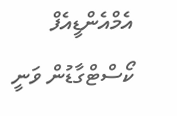އެމްއެންޑީއެފް ކޯސްޓްގާޑުން ވަނީ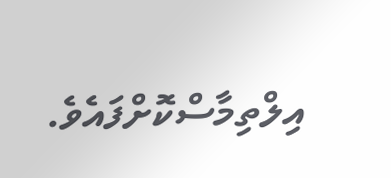އިލްތިމާސްކޮށްފައެވެ.